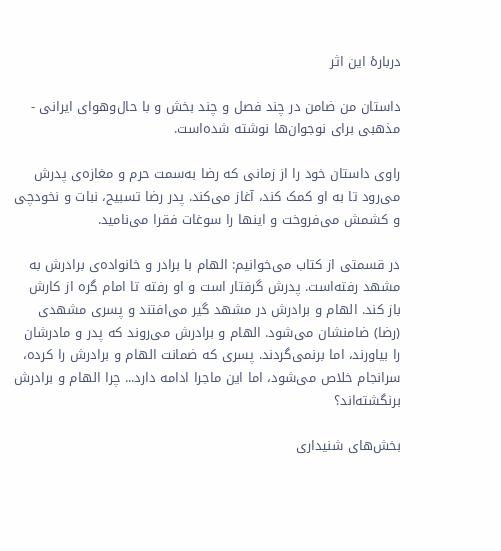دربارهٔ این اثر

داستان من ضامن در چند فصل و چند بخش و با حال‌وهوای ایرانی - مذهبی برای نوجوان‌ها نوشته شده‌است.

راوی داستان خود را از زمانی که رضا به‌سمت حرم و مغازه‌ی پدرش می‌رود تا به او کمک کند، آغاز می‌کند. پدر رضا تسبیح، نبات و نخودچی و کشمش می‌فروخت و اینها را سوغات فقرا می‌نامید.

در قسمتی از کتاب می‌خوانیم: الهام با برادر و خانواده‌ی برادرش به مشهد رفته‌است. پدرش گرفتار است و او رفته تا امام گره از کارش باز کند. الهام و برادرش در مشهد گیر می‌افتند و پسری مشهدی (رضا) ضامنشان می‌شود. الهام و برادرش می‌روند که پدر و مادرشان را بیاورند، اما برنمی‌گردند. پسری که ضمانت الهام و برادرش را کرده، سرانجام خلاص می‌شود، اما این ماجرا ادامه دارد... چرا الهام و برادرش برنگشته‌اند؟

بخش‌های شنیداری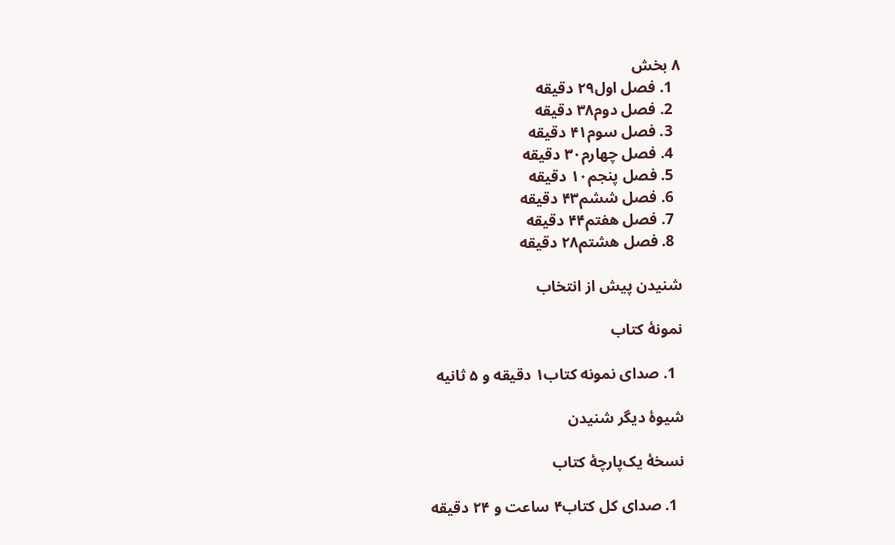۸ بخش
  1. فصل اول۲۹ دقیقه
  2. فصل دوم۳۸ دقیقه
  3. فصل سوم۴۱ دقیقه
  4. فصل چهارم۳۰ دقیقه
  5. فصل پنجم۱۰ دقیقه
  6. فصل ششم۴۳ دقیقه
  7. فصل هفتم۴۴ دقیقه
  8. فصل هشتم۲۸ دقیقه

شنیدن پیش از انتخاب

نمونهٔ کتاب

  1. صدای نمونه کتاب۱ دقیقه و ۵ ثانیه

شیوهٔ دیگر شنیدن

نسخهٔ یک‌پارچهٔ کتاب

  1. صدای کل کتاب۴ ساعت و ۲۴ دقیقه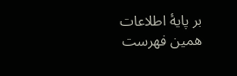بر پایهٔ اطلاعات همین فهرست